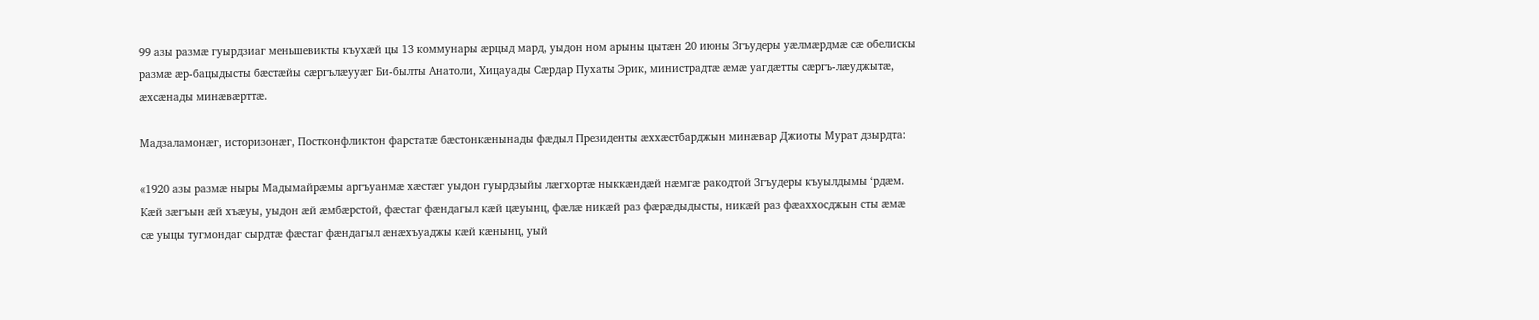99 азы размæ гуырдзиаг меньшевикты къухæй цы 13 коммунары æрцыд мард, уыдон ном арыны цытæн 20 июны Згъудеры уæлмæрдмæ сæ обелискы размæ æр-бацыдысты бæстæйы сæргълæууæг Би-былты Анатоли, Хицауады Сæрдар Пухаты Эрик, министрадтæ æмæ уагдæтты сæргъ-лæуджытæ, æхсæнады минæвæрттæ.

Мадзаламонæг, историзонæг, Постконфликтон фарстатæ бæстонкæнынады фæдыл Президенты æххæстбарджын минæвар Джиоты Мурат дзырдта:

«1920 азы размæ ныры Мадымайрæмы аргъуанмæ хæстæг уыдон гуырдзыйы лæгхортæ ныккæндæй нæмгæ ракодтой Згъудеры къуылдымы ‘рдæм. Кæй зæгъын æй хъæуы, уыдон æй æмбæрстой, фæстаг фæндагыл кæй цæуынц, фæлæ никæй раз фæрæдыдысты, никæй раз фæаххосджын сты æмæ сæ уыцы тугмондаг сырдтæ фæстаг фæндагыл æнæхъуаджы кæй кæнынц, уый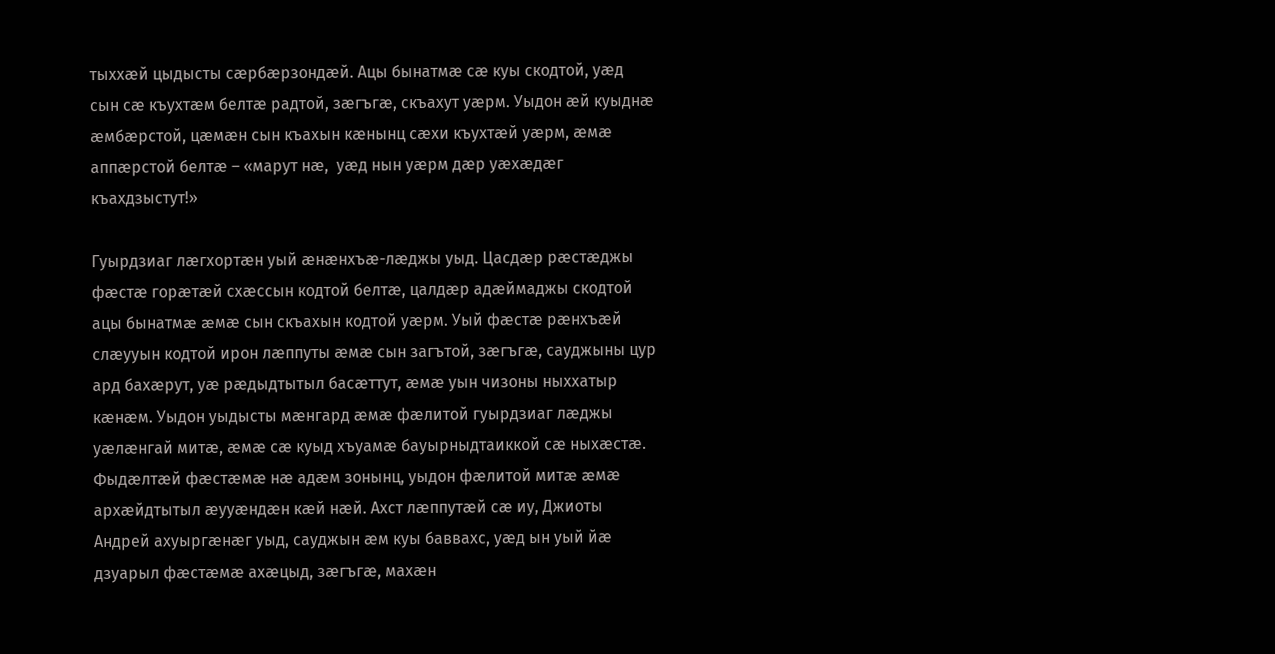тыххæй цыдысты сæрбæрзондæй. Ацы бынатмæ сæ куы скодтой, уæд сын сæ къухтæм белтæ радтой, зæгъгæ, скъахут уæрм. Уыдон æй куыднæ æмбæрстой, цæмæн сын къахын кæнынц сæхи къухтæй уæрм, æмæ аппæрстой белтæ – «марут нæ,  уæд нын уæрм дæр уæхæдæг къахдзыстут!»

Гуырдзиаг лæгхортæн уый æнæнхъæ-лæджы уыд. Цасдæр рæстæджы фæстæ горæтæй схæссын кодтой белтæ, цалдæр адæймаджы скодтой ацы бынатмæ æмæ сын скъахын кодтой уæрм. Уый фæстæ рæнхъæй слæууын кодтой ирон лæппуты æмæ сын загътой, зæгъгæ, сауджыны цур ард бахæрут, уæ рæдыдтытыл басæттут, æмæ уын чизоны ныххатыр кæнæм. Уыдон уыдысты мæнгард æмæ фæлитой гуырдзиаг лæджы уæлæнгай митæ, æмæ сæ куыд хъуамæ бауырныдтаиккой сæ ныхæстæ. Фыдæлтæй фæстæмæ нæ адæм зонынц, уыдон фæлитой митæ æмæ архæйдтытыл æууæндæн кæй нæй. Ахст лæппутæй сæ иу, Джиоты Андрей ахуыргæнæг уыд, сауджын æм куы баввахс, уæд ын уый йæ дзуарыл фæстæмæ ахæцыд, зæгъгæ, махæн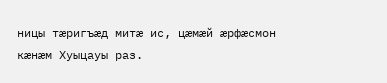ницы тæригъæд митæ ис, цæмæй æрфæсмон кæнæм Хуыцауы раз.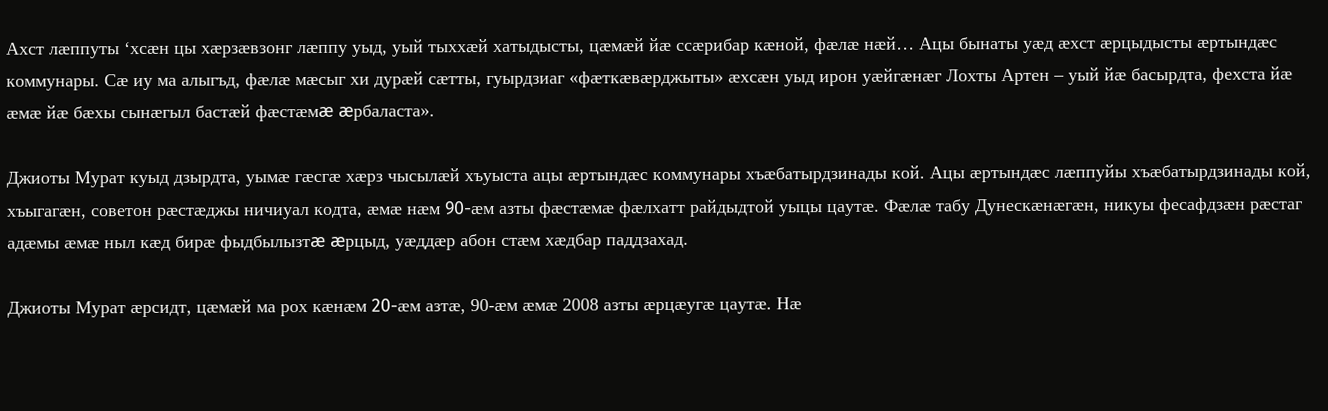Ахст лæппуты ‘хсæн цы хæрзæвзонг лæппу уыд, уый тыххæй хатыдысты, цæмæй йæ ссæрибар кæной, фæлæ нæй… Ацы бынаты уæд æхст æрцыдысты æртындæс коммунары. Сæ иу ма алыгъд, фæлæ мæсыг хи дурæй сæтты, гуырдзиаг «фæткæвæрджыты» æхсæн уыд ирон уæйгæнæг Лохты Артен – уый йæ басырдта, фехста йæ æмæ йæ бæхы сынæгыл бастæй фæстæмæ æрбаласта».

Джиоты Мурат куыд дзырдта, уымæ гæсгæ хæрз чысылæй хъуыста ацы æртындæс коммунары хъæбатырдзинады кой. Ацы æртындæс лæппуйы хъæбатырдзинады кой, хъыгагæн, советон рæстæджы ничиуал кодта, æмæ нæм 90-æм азты фæстæмæ фæлхатт райдыдтой уыцы цаутæ. Фæлæ табу Дунескæнæгæн, никуы фесафдзæн рæстаг адæмы æмæ ныл кæд бирæ фыдбылызтæ æрцыд, уæддæр абон стæм хæдбар паддзахад.

Джиоты Мурат æрсидт, цæмæй ма рох кæнæм 20-æм азтæ, 90-æм æмæ 2008 азты æрцæугæ цаутæ. Нæ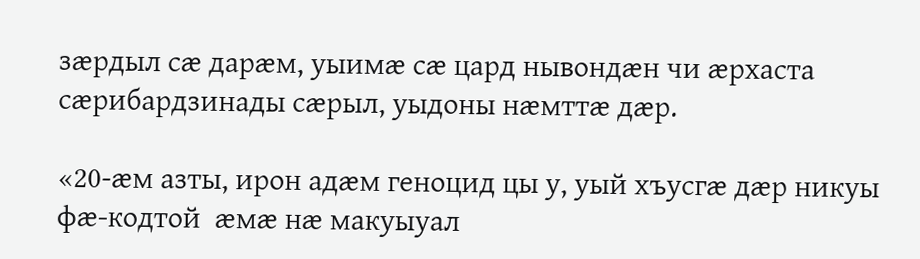зæрдыл сæ дарæм, уыимæ сæ цард нывондæн чи æрхаста сæрибардзинады сæрыл, уыдоны нæмттæ дæр.

«20-æм азты, ирон адæм геноцид цы у, уый хъусгæ дæр никуы фæ-кодтой  æмæ нæ макуыуал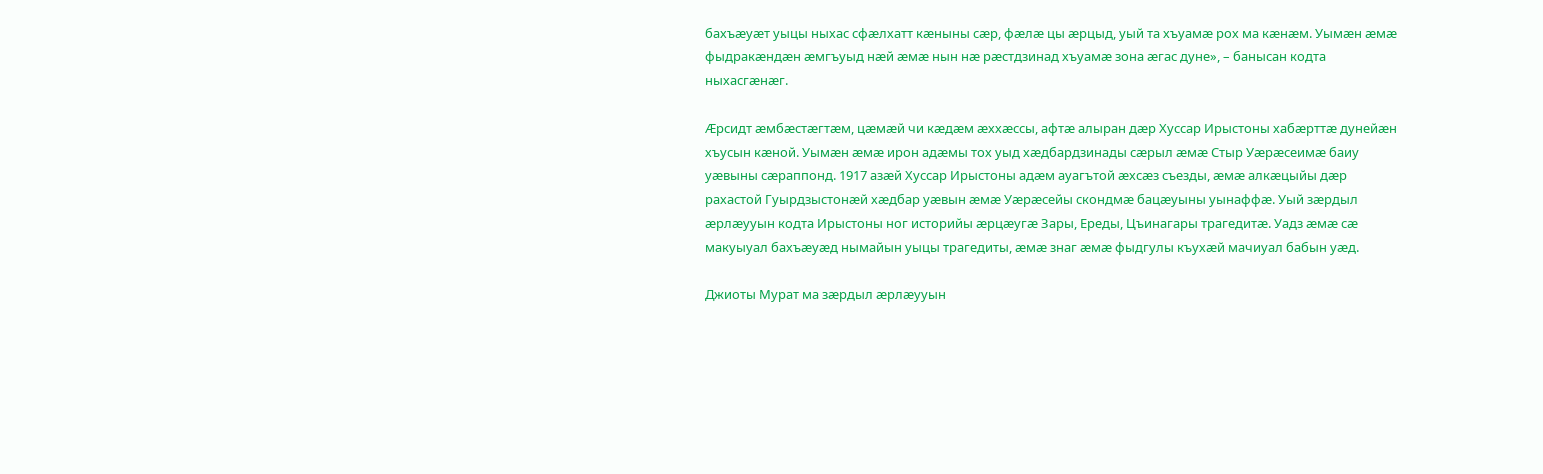бахъæуæт уыцы ныхас сфæлхатт кæныны сæр, фæлæ цы æрцыд, уый та хъуамæ рох ма кæнæм. Уымæн æмæ фыдракæндæн æмгъуыд нæй æмæ нын нæ рæстдзинад хъуамæ зона æгас дуне», – банысан кодта ныхасгæнæг.

Æрсидт æмбæстæгтæм, цæмæй чи кæдæм æххæссы, афтæ алыран дæр Хуссар Ирыстоны хабæрттæ дунейæн хъусын кæной. Уымæн æмæ ирон адæмы тох уыд хæдбардзинады сæрыл æмæ Стыр Уæрæсеимæ баиу уæвыны сæраппонд. 1917 азæй Хуссар Ирыстоны адæм ауагътой æхсæз съезды, æмæ алкæцыйы дæр рахастой Гуырдзыстонæй хæдбар уæвын æмæ Уæрæсейы скондмæ бацæуыны уынаффæ. Уый зæрдыл æрлæууын кодта Ирыстоны ног историйы æрцæугæ Зары, Ереды, Цъинагары трагедитæ. Уадз æмæ сæ макуыуал бахъæуæд нымайын уыцы трагедиты, æмæ знаг æмæ фыдгулы къухæй мачиуал бабын уæд.

Джиоты Мурат ма зæрдыл æрлæууын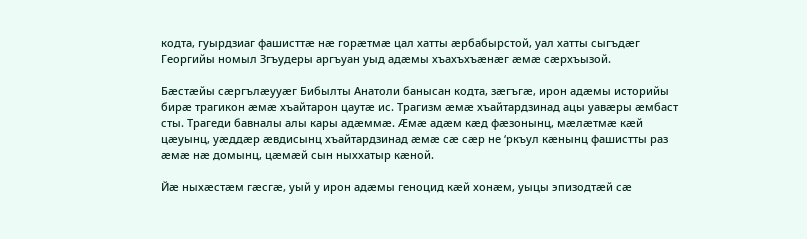кодта, гуырдзиаг фашисттæ нæ горæтмæ цал хатты æрбабырстой, уал хатты сыгъдæг Георгийы номыл Згъудеры аргъуан уыд адæмы хъахъхъæнæг æмæ сæрхъызой.

Бæстæйы сæргълæууæг Бибылты Анатоли банысан кодта, зæгъгæ, ирон адæмы историйы бирæ трагикон æмæ хъайтарон цаутæ ис. Трагизм æмæ хъайтардзинад ацы уавæры æмбаст сты. Трагеди бавналы алы кары адæммæ. Æмæ адæм кæд фæзонынц, мæлæтмæ кæй цæуынц, уæддæр æвдисынц хъайтардзинад æмæ сæ сæр не ‘ркъул кæнынц фашистты раз æмæ нæ домынц, цæмæй сын ныххатыр кæной.

Йæ ныхæстæм гæсгæ, уый у ирон адæмы геноцид кæй хонæм, уыцы эпизодтæй сæ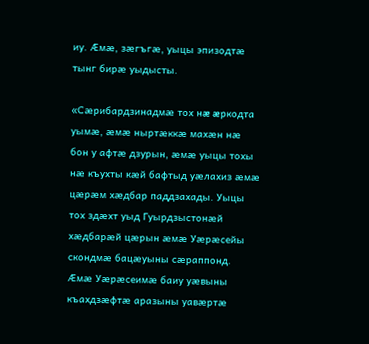иу. Æмæ, зæгъгæ, уыцы эпизодтæ тынг бирæ уыдысты.

«Сæрибардзинадмæ тох нæ æркодта уымæ, æмæ ныртæккæ махæн нæ бон у афтæ дзурын, æмæ уыцы тохы нæ къухты кæй бафтыд уæлахиз æмæ цæрæм хæдбар паддзахады. Уыцы тох здæхт уыд Гуырдзыстонæй хæдбарæй цæрын æмæ Уæрæсейы скондмæ бацæуыны сæраппонд. Æмæ Уæрæсеимæ баиу уæвыны къахдзæфтæ аразыны уавæртæ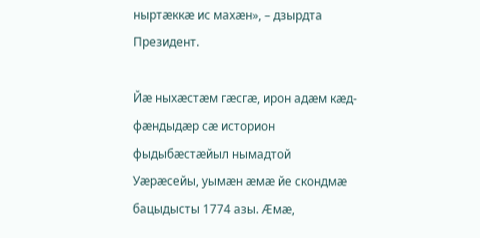ныртæккæ ис махæн», – дзырдта Президент.

Йæ ныхæстæм гæсгæ, ирон адæм кæд-фæндыдæр сæ историон фыдыбæстæйыл нымадтой Уæрæсейы, уымæн æмæ йе скондмæ бацыдысты 1774 азы. Æмæ,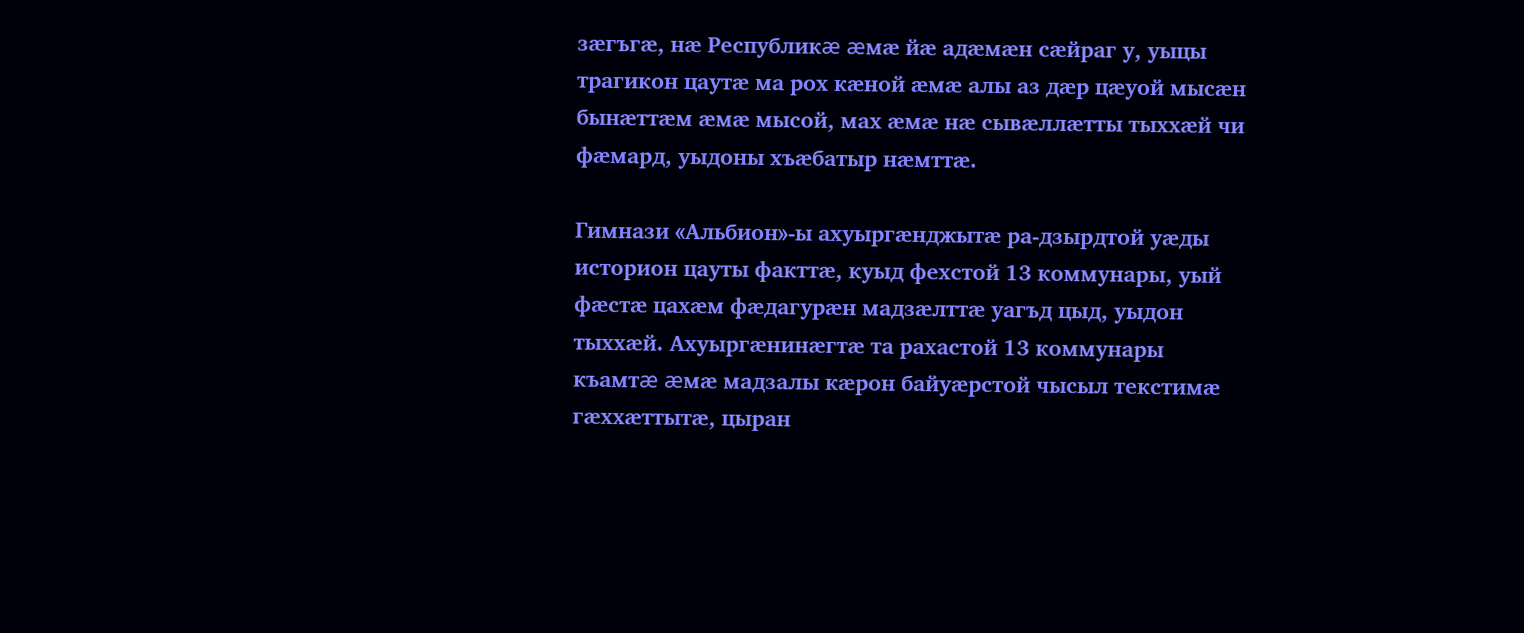зæгъгæ, нæ Республикæ æмæ йæ адæмæн сæйраг у, уыцы трагикон цаутæ ма рох кæной æмæ алы аз дæр цæуой мысæн бынæттæм æмæ мысой, мах æмæ нæ сывæллæтты тыххæй чи фæмард, уыдоны хъæбатыр нæмттæ.

Гимнази «Альбион»-ы ахуыргæнджытæ ра-дзырдтой уæды историон цауты факттæ, куыд фехстой 13 коммунары, уый фæстæ цахæм фæдагурæн мадзæлттæ уагъд цыд, уыдон тыххæй. Ахуыргæнинæгтæ та рахастой 13 коммунары къамтæ æмæ мадзалы кæрон байуæрстой чысыл текстимæ гæххæттытæ, цыран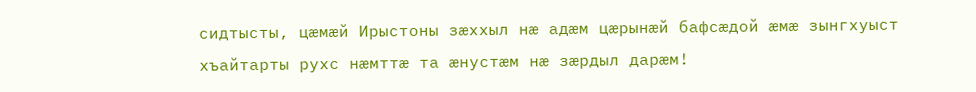сидтысты, цæмæй Ирыстоны зæххыл нæ адæм цæрынæй бафсæдой æмæ зынгхуыст хъайтарты рухс нæмттæ та æнустæм нæ зæрдыл дарæм!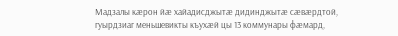Мадзалы кæрон йæ хайадисджытæ дидинджытæ сæвæрдтой, гуырдзиаг меньшевикты къухæй цы 13 коммунары фæмард,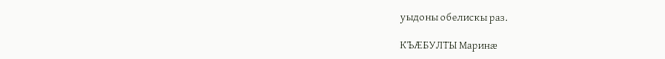уыдоны обелискы раз.

КЪÆБУЛТЫ Маринæ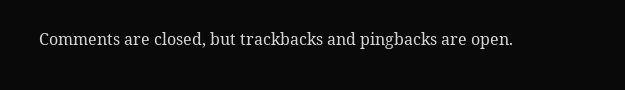Comments are closed, but trackbacks and pingbacks are open.